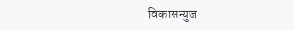विकासन्युज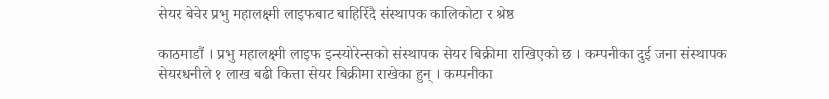सेयर बेचेर प्रभु महालक्ष्मी लाइफबाट बाहिरिँदै संस्थापक कालिकोटा र श्रेष्ठ

काठमाडौं । प्रभु महालक्ष्मी लाइफ इन्स्योरेन्सको संस्थापक सेयर बिक्रीमा राखिएको छ । कम्पनीका दुई जना संस्थापक सेयरधनीले १ लाख बढी कित्ता सेयर बिक्रीमा राखेका हुन् । कम्पनीका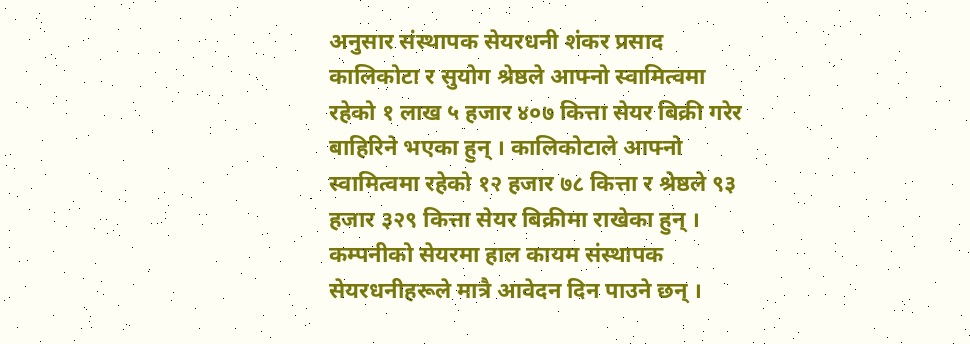अनुसार संस्थापक सेयरधनी शंकर प्रसाद कालिकोटा र सुयोग श्रेष्ठले आफ्नो स्वामित्वमा रहेको १ लाख ५ हजार ४०७ कित्ता सेयर बिक्री गरेर बाहिरिने भएका हुन् । कालिकोटाले आफ्नो स्वामित्वमा रहेको १२ हजार ७८ कित्ता र श्रेष्ठले ९३ हजार ३२९ कित्ता सेयर बिक्रीमा राखेका हुन् । कम्पनीको सेयरमा हाल कायम संस्थापक सेयरधनीहरूले मात्रै आवेदन दिन पाउने छन् ।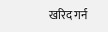खरिद गर्न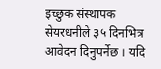इच्छुक संस्थापक सेयरधनीले ३५ दिनभित्र आवेदन दिनुपर्नेछ । यदि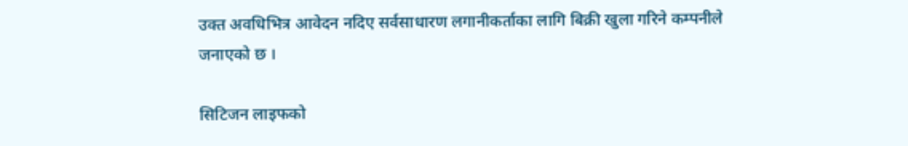उक्त अवधिभित्र आवेदन नदिए सर्वसाधारण लगानीकर्ताका लागि बिक्री खुला गरिने कम्पनीले जनाएको छ ।

सिटिजन लाइफको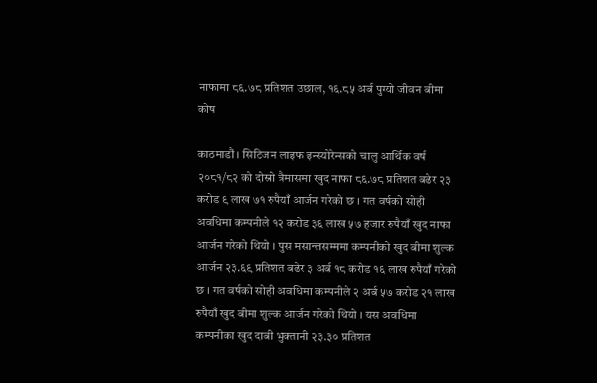नाफामा ८६.७८ प्रतिशत उछाल, १६.८५ अर्ब पुग्यो जीवन बीमा कोष

काठमाडौं । सिटिजन लाइफ इन्स्योरेन्सको चालु आर्थिक वर्ष २०८१/८२ को दोस्रो त्रैमासमा खुद नाफा ८६.७८ प्रतिशत बढेर २३ करोड ९ लाख ७१ रुपैयाँ आर्जन गरेको छ । गत वर्षको सोही अवधिमा कम्पनीले १२ करोड ३६ लाख ५७ हजार रुपैयाँ खुद नाफा आर्जन गरेको थियो । पुस मसान्तसम्ममा कम्पनीको खुद बीमा शुल्क आर्जन २३.६९ प्रतिशत बढेर ३ अर्ब १८ करोड १६ लाख रुपैयाँ गरेको छ । गत वर्षको सोही अवधिमा कम्पनीले २ अर्ब ५७ करोड २१ लाख रुपैयाँ खुद बीमा शुल्क आर्जन गरेको थियो । यस अवधिमा कम्पनीका खुद दाबी भुक्तानी २३.३० प्रतिशत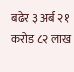बढेर ३ अर्ब २१ करोड ८२ लाख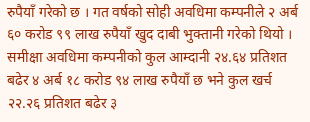रुपैयाँ गरेको छ । गत वर्षको सोही अवधिमा कम्पनीले २ अर्ब ६० करोड ९९ लाख रुपैयाँ खुद दाबी भुक्तानी गरेको थियो । समीक्षा अवधिमा कम्पनीको कुल आम्दानी २४.६४ प्रतिशत बढेर ४ अर्ब १८ करोड ९४ लाख रुपैयाँ छ भने कुल खर्च २२.२६ प्रतिशत बढेर ३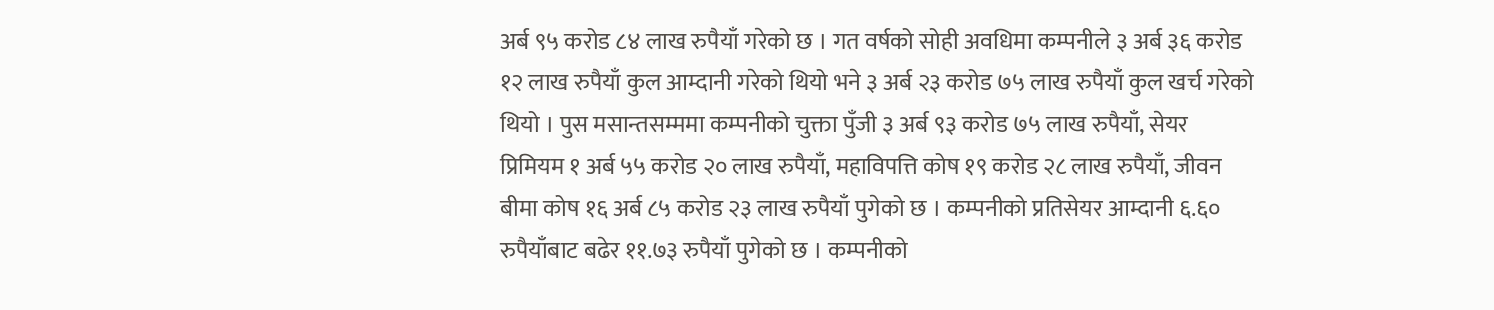अर्ब ९५ करोड ८४ लाख रुपैयाँ गरेको छ । गत वर्षको सोही अवधिमा कम्पनीले ३ अर्ब ३६ करोड १२ लाख रुपैयाँ कुल आम्दानी गरेको थियो भने ३ अर्ब २३ करोड ७५ लाख रुपैयाँ कुल खर्च गरेको थियो । पुस मसान्तसम्ममा कम्पनीको चुक्ता पुँजी ३ अर्ब ९३ करोड ७५ लाख रुपैयाँ, सेयर प्रिमियम १ अर्ब ५५ करोड २० लाख रुपैयाँ, महाविपत्ति कोष १९ करोड २८ लाख रुपैयाँ, जीवन बीमा कोष १६ अर्ब ८५ करोड २३ लाख रुपैयाँ पुगेको छ । कम्पनीको प्रतिसेयर आम्दानी ६.६० रुपैयाँबाट बढेर ११.७३ रुपैयाँ पुगेको छ । कम्पनीको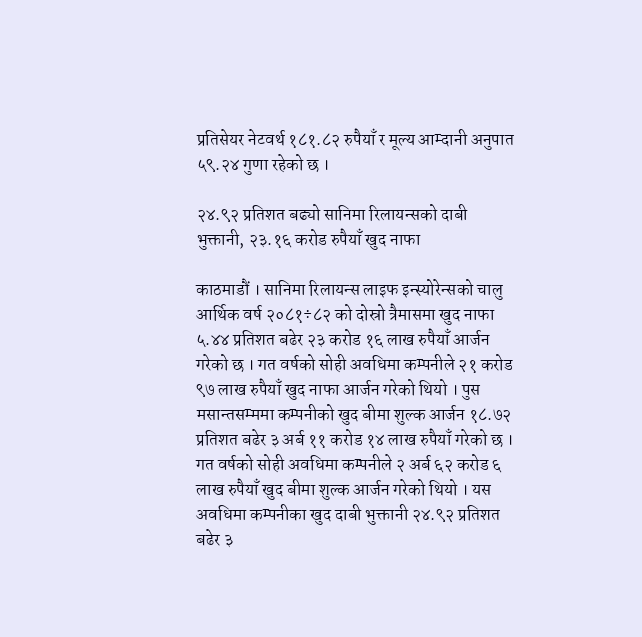प्रतिसेयर नेटवर्थ १८१.८२ रुपैयाँ र मूल्य आम्दानी अनुपात ५९.२४ गुणा रहेको छ ।

२४.९२ प्रतिशत बढ्यो सानिमा रिलायन्सको दाबी भुक्तानी, २३.१६ करोड रुपैयाँ खुद नाफा

काठमाडौं । सानिमा रिलायन्स लाइफ इन्स्योरेन्सको चालु आर्थिक वर्ष २०८१÷८२ को दोस्रो त्रैमासमा खुद नाफा ५.४४ प्रतिशत बढेर २३ करोड १६ लाख रुपैयाँ आर्जन गरेको छ । गत वर्षको सोही अवधिमा कम्पनीले २१ करोड ९७ लाख रुपैयाँ खुद नाफा आर्जन गरेको थियो । पुस मसान्तसम्ममा कम्पनीको खुद बीमा शुल्क आर्जन १८.७२ प्रतिशत बढेर ३ अर्ब ११ करोड १४ लाख रुपैयाँ गरेको छ । गत वर्षको सोही अवधिमा कम्पनीले २ अर्ब ६२ करोड ६ लाख रुपैयाँ खुद बीमा शुल्क आर्जन गरेको थियो । यस अवधिमा कम्पनीका खुद दाबी भुक्तानी २४.९२ प्रतिशत बढेर ३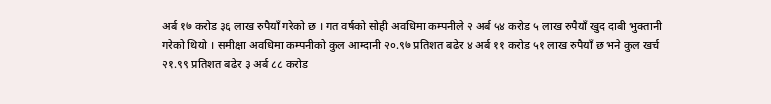अर्ब १७ करोड ३६ लाख रुपैयाँ गरेको छ । गत वर्षको सोही अवधिमा कम्पनीले २ अर्ब ५४ करोड ५ लाख रुपैयाँ खुद दाबी भुक्तानी गरेको थियो । समीक्षा अवधिमा कम्पनीको कुल आम्दानी २०.९७ प्रतिशत बढेर ४ अर्ब ११ करोड ५१ लाख रुपैयाँ छ भने कुल खर्च २१.९९ प्रतिशत बढेर ३ अर्ब ८८ करोड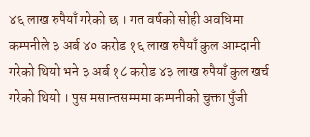४६ लाख रुपैयाँ गरेको छ । गत वर्षको सोही अवधिमा कम्पनीले ३ अर्ब ४० करोड १६ लाख रुपैयाँ कुल आम्दानी गरेको थियो भने ३ अर्ब १८ करोड ४३ लाख रुपैयाँ कुल खर्च गरेको थियो । पुस मसान्तसम्ममा कम्पनीको चुक्ता पुँजी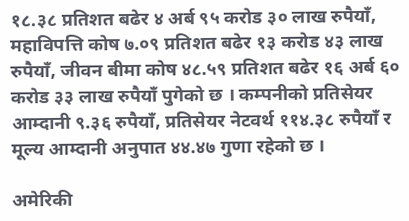१८.३८ प्रतिशत बढेर ४ अर्ब ९५ करोड ३० लाख रुपैयाँ, महाविपत्ति कोष ७.०९ प्रतिशत बढेर १३ करोड ४३ लाख रुपैयाँ, जीवन बीमा कोष ४८.५९ प्रतिशत बढेर १६ अर्ब ६० करोड ३३ लाख रुपैयाँ पुगेको छ । कम्पनीको प्रतिसेयर आम्दानी ९.३६ रुपैयाँ, प्रतिसेयर नेटवर्थ ११४.३८ रुपैयाँ र मूल्य आम्दानी अनुपात ४४.४७ गुणा रहेको छ ।

अमेरिकी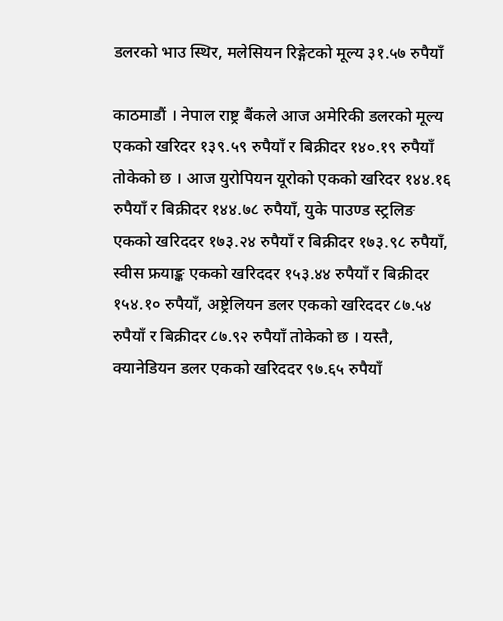डलरको भाउ स्थिर, मलेसियन रिङ्गेटको मूल्य ३१.५७ रुपैयाँ

काठमाडौं । नेपाल राष्ट्र बैंकले आज अमेरिकी डलरको मूल्य एकको खरिदर १३९.५९ रुपैयाँ र बिक्रीदर १४०.१९ रुपैयाँ तोकेको छ । आज युरोपियन यूरोको एकको खरिदर १४४.१६ रुपैयाँ र बिक्रीदर १४४.७८ रुपैयाँ, युके पाउण्ड स्ट्रलिङ एकको खरिददर १७३.२४ रुपैयाँ र बिक्रीदर १७३.९८ रुपैयाँ, स्वीस फ्रयाङ्क एकको खरिददर १५३.४४ रुपैयाँ र बिक्रीदर १५४.१० रुपैयाँ, अष्ट्रेलियन डलर एकको खरिददर ८७.५४ रुपैयाँ र बिक्रीदर ८७.९२ रुपैयाँ तोकेको छ । यस्तै, क्यानेडियन डलर एकको खरिददर ९७.६५ रुपैयाँ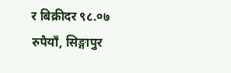र बिक्रीदर ९८.०७ रुपैयाँ, सिङ्गापुर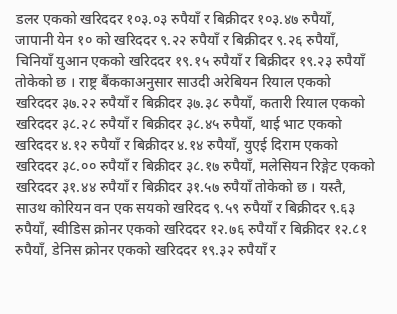डलर एकको खरिददर १०३.०३ रुपैयाँ र बिक्रीदर १०३.४७ रुपैयाँ, जापानी येन १० को खरिददर ९.२२ रुपैयाँ र बिक्रीदर ९.२६ रुपैयाँ, चिनियाँ युआन एकको खरिददर १९.१५ रुपैयाँ र बिक्रीदर १९.२३ रुपैयाँ तोकेको छ । राष्ट्र बैंककाअनुसार साउदी अरेबियन रियाल एकको खरिददर ३७.२२ रुपैयाँ र बिक्रीदर ३७.३८ रुपैयाँ, कतारी रियाल एकको खरिददर ३८.२८ रुपैयाँ र बिक्रीदर ३८.४५ रुपैयाँ, थाई भाट एकको खरिददर ४.१२ रुपैयाँ र बिक्रीदर ४.१४ रुपैयाँ, युएई दिराम एकको खरिददर ३८.०० रुपैयाँ र बिक्रीदर ३८.१७ रुपैयाँ, मलेसियन रिङ्गेट एकको खरिददर ३१.४४ रुपैयाँ र बिक्रीदर ३१.५७ रुपैयाँ तोकेको छ । यस्तै, साउथ कोरियन वन एक सयको खरिदद ९.५९ रुपैयाँ र बिक्रीदर ९.६३ रुपैयाँ, स्वीडिस क्रोनर एकको खरिददर १२.७६ रुपैयाँ र बिक्रीदर १२.८१ रुपैयाँ, डेनिस क्रोनर एकको खरिददर १९.३२ रुपैयाँ र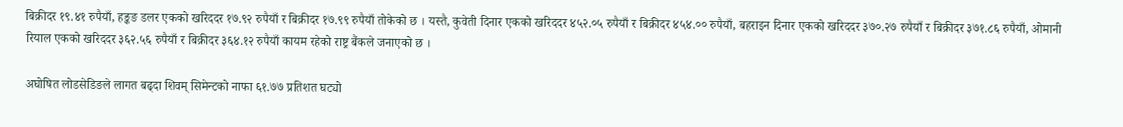बिक्रीदर १९.४१ रुपैयाँ, हङ्कङ डलर एकको खरिददर १७.९२ रुपैयाँ र बिक्रीदर १७.९९ रुपैयाँ तोकेको छ । यस्तै, कुवेती दिनार एकको खरिददर ४५२.०५ रुपैयाँ र बिक्रीदर ४५४.०० रुपैयाँ, बहराइन दिनार एकको खरिददर ३७०.२७ रुपैयाँ र बिक्रीदर ३७१.८६ रुपैयाँ, ओमानी रियाल एकको खरिददर ३६२.५६ रुपैयाँ र बिक्रीदर ३६४.१२ रुपैयाँ कायम रहेको राष्ट्र बैंकले जनाएको छ ।

अघोषित लोडसेडिङले लागत बढ्दा शिवम् सिमेन्टको नाफा ६१.७७ प्रतिशत घट्यो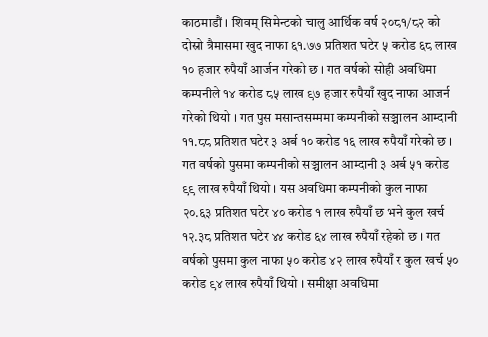काठमाडौं । शिवम् सिमेन्टको चालु आर्थिक वर्ष २०८१/८२ को दोस्रो त्रैमासमा खुद नाफा ६१.७७ प्रतिशत घटेर ५ करोड ६८ लाख १० हजार रुपैयाँ आर्जन गरेको छ । गत वर्षको सोही अवधिमा कम्पनीले १४ करोड ८५ लाख ९७ हजार रुपैयाँ खुद नाफा आजर्न गरेको थियो । गत पुस मसान्तसम्ममा कम्पनीको सञ्चालन आम्दानी ११.८८ प्रतिशत घटेर ३ अर्ब १० करोड १६ लाख रुपैयाँ गरेको छ । गत वर्षको पुसमा कम्पनीको सञ्चालन आम्दानी ३ अर्ब ५१ करोड ९९ लाख रुपैयाँ थियो । यस अवधिमा कम्पनीको कुल नाफा २०.६३ प्रतिशत घटेर ४० करोड १ लाख रुपैयाँ छ भने कुल खर्च १२.३८ प्रतिशत घटेर ४४ करोड ६४ लाख रुपैयाँ रहेको छ । गत वर्षको पुसमा कुल नाफा ५० करोड ४२ लाख रुपैयाँ र कुल खर्च ५० करोड ९४ लाख रुपैयाँ थियो । समीक्षा अवधिमा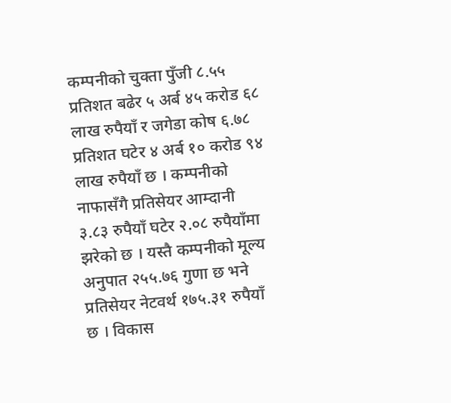कम्पनीको चुक्ता पुँजी ८.५५ प्रतिशत बढेर ५ अर्ब ४५ करोड ६८ लाख रुपैयाँ र जगेडा कोष ६.७८ प्रतिशत घटेर ४ अर्ब १० करोड ९४ लाख रुपैयाँ छ । कम्पनीको नाफासँगै प्रतिसेयर आम्दानी ३.८३ रुपैयाँ घटेर २.०८ रुपैयाँमा झरेको छ । यस्तै कम्पनीको मूल्य अनुपात २५५.७६ गुणा छ भने प्रतिसेयर नेटवर्थ १७५.३१ रुपैयाँ छ । विकास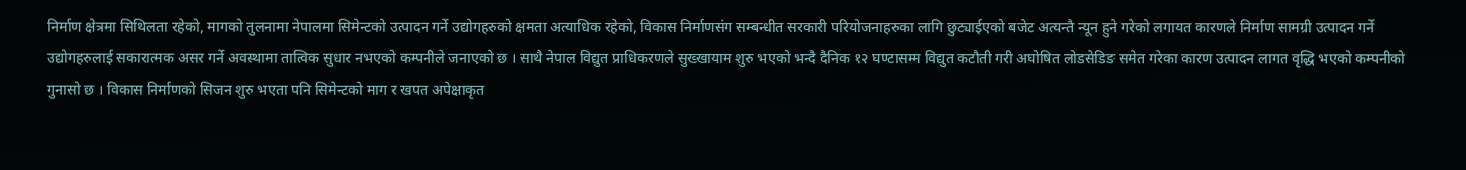निर्माण क्षेत्रमा सिथिलता रहेको, मागको तुलनामा नेपालमा सिमेन्टको उत्पादन गर्ने उद्योगहरुको क्षमता अत्याधिक रहेको, विकास निर्माणसंग सम्बन्धीत सरकारी परियोजनाहरुका लागि छुट्याईएको बजेट अत्यन्तै न्यून हुने गरेको लगायत कारणले निर्माण सामग्री उत्पादन गर्ने उद्योगहरुलाई सकारात्मक असर गर्ने अवस्थामा तात्विक सुधार नभएको कम्पनीले जनाएको छ । साथै नेपाल विद्युत प्राधिकरणले सुख्खायाम शुरु भएको भन्दै दैनिक १२ घण्टासम्म विद्युत कटौती गरी अघोषित लोडसेडिङ समेत गरेका कारण उत्पादन लागत वृद्धि भएको कम्पनीको गुनासो छ । विकास निर्माणको सिजन शुरु भएता पनि सिमेन्टको माग र खपत अपेक्षाकृत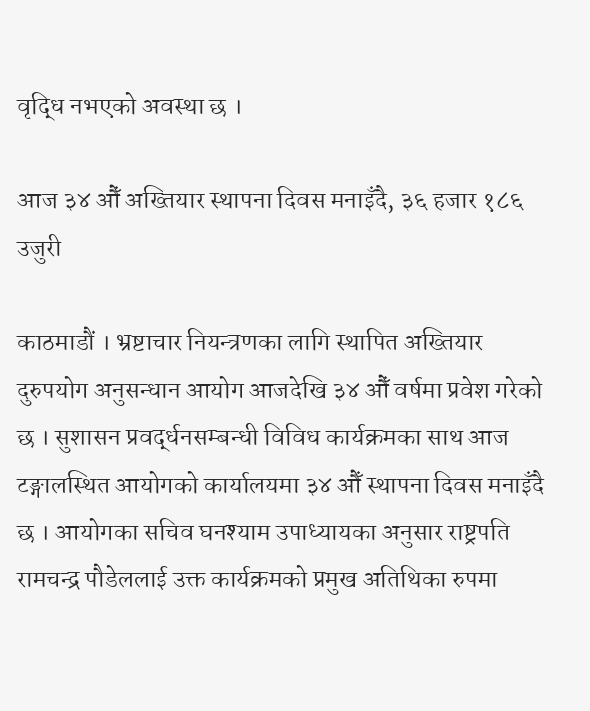वृद्धि नभएको अवस्था छ ।

आज ३४ औँ अख्तियार स्थापना दिवस मनाइँदै, ३६ हजार १८६ उजुरी

काठमाडौं । भ्रष्टाचार नियन्त्रणका लागि स्थापित अख्तियार दुरुपयोग अनुसन्धान आयोग आजदेखि ३४ औँ वर्षमा प्रवेश गरेको छ । सुशासन प्रवर्द्धनसम्बन्धी विविध कार्यक्रमका साथ आज टङ्गालस्थित आयोगको कार्यालयमा ३४ औँ स्थापना दिवस मनाइँदै छ । आयोगका सचिव घनश्याम उपाध्यायका अनुसार राष्ट्रपति रामचन्द्र पौडेललाई उक्त कार्यक्रमको प्रमुख अतिथिका रुपमा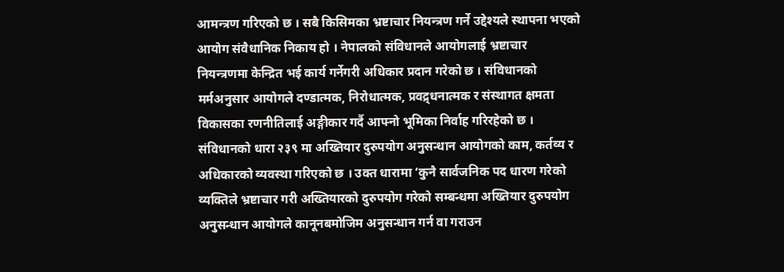आमन्त्रण गरिएको छ । सबै किसिमका भ्रष्टाचार नियन्त्रण गर्ने उद्देश्यले स्थापना भएको आयोग संवैधानिक निकाय हो । नेपालको संविधानले आयोगलाई भ्रष्टाचार नियन्त्रणमा केन्द्रित भई कार्य गर्नेगरी अधिकार प्रदान गरेको छ । संविधानको मर्मअनुसार आयोगले दण्डात्मक, निरोधात्मक, प्रवद्र्धनात्मक र संस्थागत क्षमता विकासका रणनीतिलाई अङ्गीकार गर्दै आफ्नो भूमिका निर्वाह गरिरहेको छ । संविधानको धारा २३९ मा अख्तियार दुरुपयोग अनुसन्धान आयोगको काम, कर्तव्य र अधिकारको व्यवस्था गरिएको छ । उक्त धारामा ‘कुनै सार्वजनिक पद धारण गरेको व्यक्तिले भ्रष्टाचार गरी अख्तियारको दुरुपयोग गरेको सम्बन्धमा अख्तियार दुरुपयोग अनुसन्धान आयोगले कानूनबमोजिम अनुसन्धान गर्न वा गराउन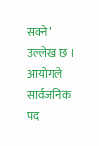सक्ने’ उल्लेख छ । आयोगले सार्वजनिक पद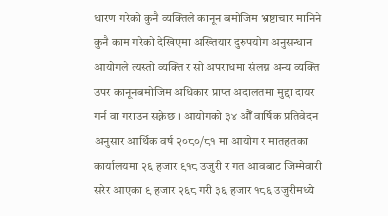धारण गरेको कुनै व्यक्तिले कानून बमोजिम भ्रष्टाचार मानिने कुनै काम गरेको देखिएमा अख्तियार दुरुपयोग अनुसन्धान आयोगले त्यस्तो व्यक्ति र सो अपराधमा संलग्न अन्य व्यक्ति उपर कानूनबमोजिम अधिकार प्राप्त अदालतमा मुद्दा दायर गर्न वा गराउन सक्नेछ । आयोगको ३४ औँ वार्षिक प्रतिवेदन अनुसार आर्थिक वर्ष २०८०/८१ मा आयोग र मातहतका कार्यालयमा २६ हजार ९१८ उजुरी र गत आवबाट जिम्मेवारी सरेर आएका ९ हजार २६८ गरी ३६ हजार १८६ उजुरीमध्ये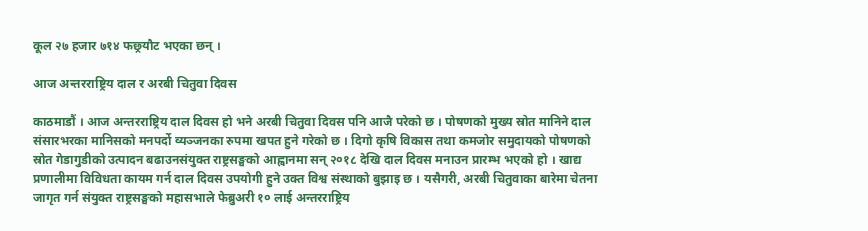कूल २७ हजार ७१४ फछ्र्यौट भएका छन् ।

आज अन्तरराष्ट्रिय दाल र अरबी चितुवा दिवस

काठमाडौं । आज अन्तरराष्ट्रिय दाल दिवस हो भने अरबी चितुवा दिवस पनि आजै परेको छ । पोषणको मुख्य स्रोत मानिने दाल संसारभरका मानिसको मनपर्दो व्यञ्जनका रुपमा खपत हुने गरेको छ । दिगो कृषि विकास तथा कमजोर समुदायको पोषणको स्रोत गेडागुडीको उत्पादन बढाउनसंयुक्त राष्ट्रसङ्घको आह्वानमा सन् २०१८ देखि दाल दिवस मनाउन प्रारम्भ भएको हो । खाद्य प्रणालीमा विविधता कायम गर्न दाल दिवस उपयोगी हुने उक्त विश्व संस्थाको बुझाइ छ । यसैगरी, अरबी चितुवाका बारेमा चेतना जागृत गर्न संयुक्त राष्ट्रसङ्घको महासभाले फेब्रुअरी १० लाई अन्तरराष्ट्रिय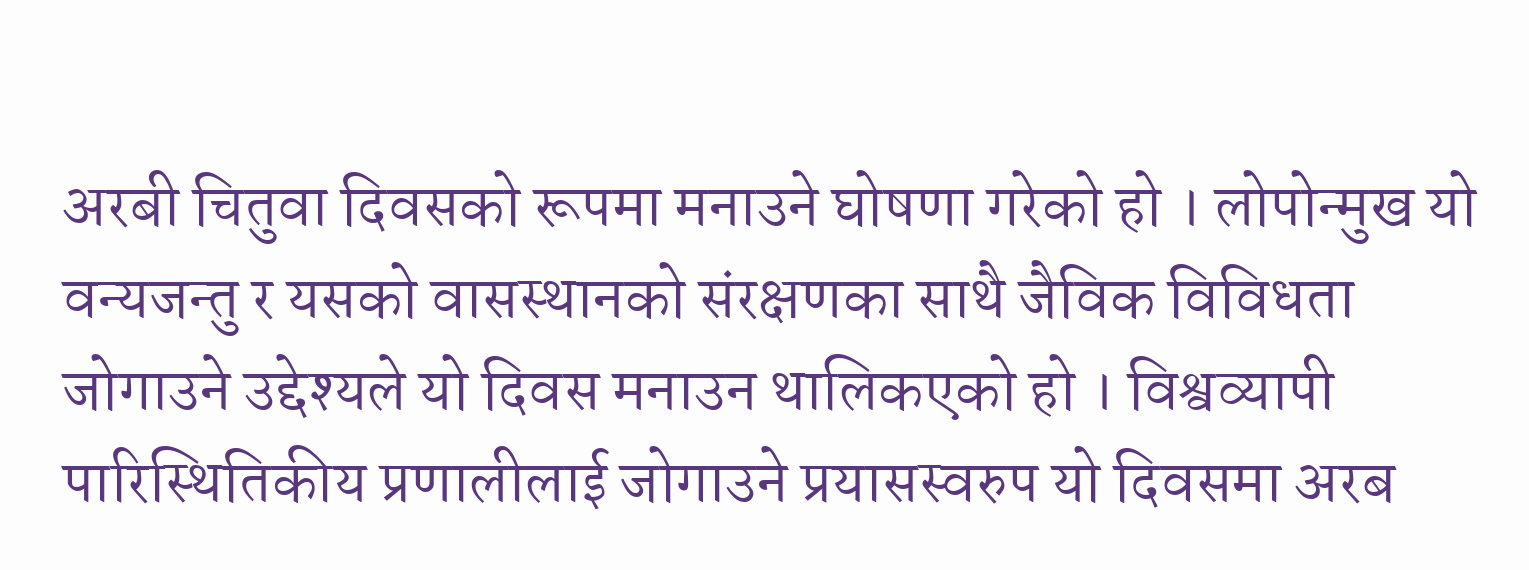अरबी चितुवा दिवसको रूपमा मनाउने घोषणा गरेको हो । लोपोन्मुख यो वन्यजन्तु र यसको वासस्थानको संरक्षणका साथै जैविक विविधता जोगाउने उद्देश्यले यो दिवस मनाउन थालिकएको हो । विश्वव्यापी पारिस्थितिकीय प्रणालीलाई जोगाउने प्रयासस्वरुप यो दिवसमा अरब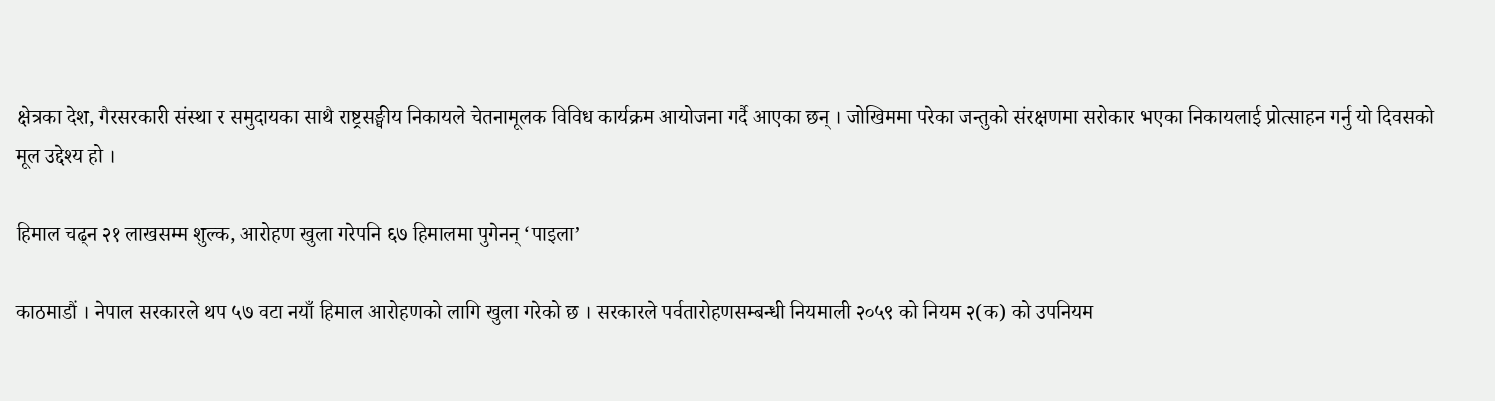क्षेत्रका देश, गैरसरकारी संस्था र समुदायका साथै राष्ट्रसङ्घीय निकायले चेतनामूलक विविध कार्यक्रम आयोजना गर्दै आएका छन् । जोखिममा परेका जन्तुको संरक्षणमा सरोकार भएका निकायलाई प्रोत्साहन गर्नु यो दिवसको मूल उद्देश्य हो ।

हिमाल चढ्न २१ लाखसम्म शुल्क, आरोहण खुला गरेपनि ६७ हिमालमा पुगेनन् ‘पाइला’

काठमाडौं । नेपाल सरकारले थप ५७ वटा नयाँ हिमाल आरोहणको लागि खुला गरेको छ । सरकारले पर्वतारोहणसम्बन्धी नियमाली २०५९ को नियम २(क) को उपनियम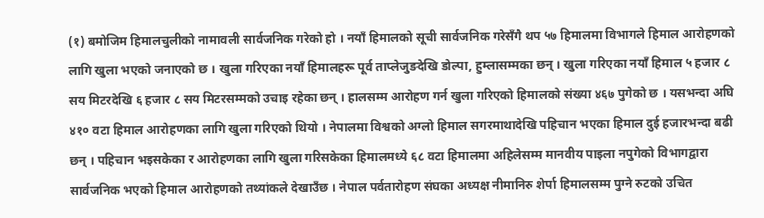(१) बमोजिम हिमालचुलीको नामावली सार्वजनिक गरेको हो । नयाँ हिमालको सूची सार्वजनिक गरेसँगै थप ५७ हिमालमा विभागले हिमाल आरोहणको लागि खुला भएको जनाएको छ । खुला गरिएका नयाँ हिमालहरू पूर्व ताप्लेजुङदेखि डोल्पा, हुम्लासम्मका छन् । खुला गरिएका नयाँ हिमाल ५ हजार ८ सय मिटरदेखि ६ हजार ८ सय मिटरसम्मको उचाइ रहेका छन् । हालसम्म आरोहण गर्न खुला गरिएको हिमालको संख्या ४६७ पुगेको छ । यसभन्दा अघि ४१० वटा हिमाल आरोहणका लागि खुला गरिएको थियो । नेपालमा विश्वको अग्लो हिमाल सगरमाथादेखि पहिचान भएका हिमाल दुई हजारभन्दा बढी छन् । पहिचान भइसकेका र आरोहणका लागि खुला गरिसकेका हिमालमध्ये ६८ वटा हिमालमा अहिलेसम्म मानवीय पाइला नपुगेको विभागद्वारा सार्वजनिक भएको हिमाल आरोहणको तथ्यांकले देखाउँछ । नेपाल पर्वतारोहण संघका अध्यक्ष नीमानिरु शेर्पा हिमालसम्म पुग्ने रुटको उचित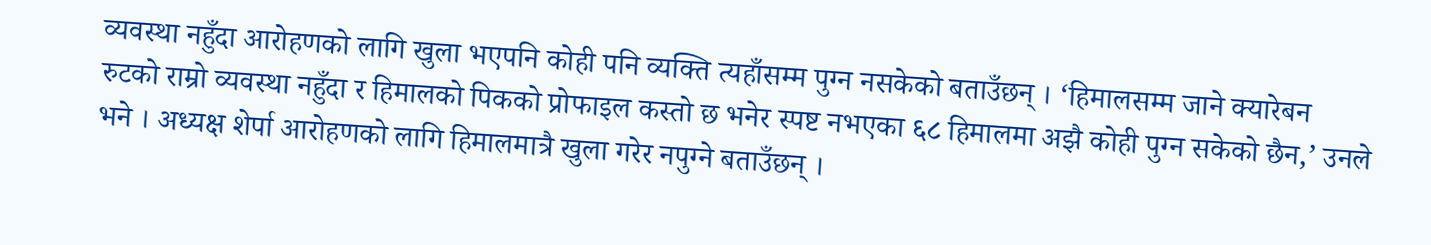व्यवस्था नहुँदा आरोहणको लागि खुला भएपनि कोही पनि व्यक्ति त्यहाँसम्म पुग्न नसकेको बताउँछन् । ‘हिमालसम्म जाने क्यारेबन रुटको राम्रो व्यवस्था नहुँदा र हिमालको पिकको प्रोफाइल कस्तो छ भनेर स्पष्ट नभएका ६८ हिमालमा अझै कोही पुग्न सकेको छैन,’ उनले भने । अध्यक्ष शेर्पा आरोहणको लागि हिमालमात्रै खुला गरेर नपुग्ने बताउँछन् ।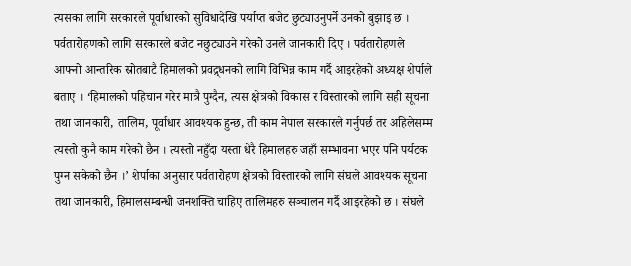त्यसका लागि सरकारले पूर्वाधारको सुविधादेखि पर्याप्त बजेट छुट्याउनुपर्ने उनको बुझाइ छ । पर्वतारोहणको लागि सरकारले बजेट नछुट्याउने गरेको उनले जानकारी दिए । पर्वतारोहणले आफ्नो आन्तरिक स्रोतबाटै हिमालको प्रवद्र्धनको लागि विभिन्न काम गर्दै आइरहेको अध्यक्ष शेर्पाले बताए । ‘हिमालको पहिचान गरेर मात्रै पुग्दैन, त्यस क्षेत्रको विकास र विस्तारको लागि सही सूचना तथा जानकारी, तालिम, पूर्वाधार आवश्यक हुन्छ, ती काम नेपाल सरकारले गर्नुपर्छ तर अहिलेसम्म त्यस्तो कुनै काम गरेको छैन । त्यस्तो नहुँदा यस्ता धेरै हिमालहरु जहाँ सम्भावना भएर पनि पर्यटक पुग्न सकेको छैन ।’ शेर्पाका अनुसार पर्वतारोहण क्षेत्रको विस्तारको लागि संघले आवश्यक सूचना तथा जानकारी, हिमालसम्बन्धी जनशक्ति चाहिए तालिमहरु सञ्चालन गर्दै आइरहेको छ । संघले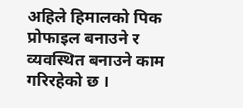अहिले हिमालको पिक प्रोफाइल बनाउने र व्यवस्थित बनाउने काम गरिरहेको छ ।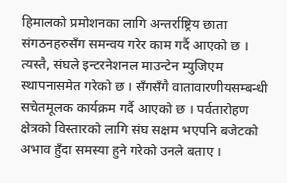हिमालको प्रमोशनका लागि अन्तर्राष्ट्रिय छाता संगठनहरुसँग समन्वय गरेर काम गर्दै आएको छ । त्यस्तै, संघले इन्टरनेशनल माउन्टेन म्युजिएम स्थापनासमेत गरेको छ । सँगसँगै वातावारणीयसम्बन्धी सचेतमूलक कार्यक्रम गर्दै आएको छ । पर्वतारोहण क्षेत्रको विस्तारको लागि संघ सक्षम भएपनि बजेटको अभाव हुँदा समस्या हुने गरेको उनले बताए ।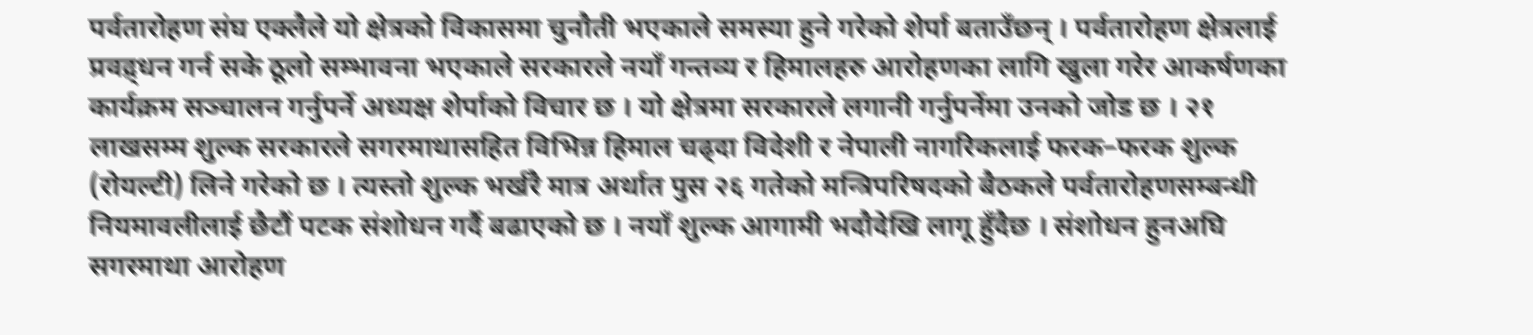पर्वतारोहण संघ एक्लैले यो क्षेत्रको विकासमा चुनौती भएकाले समस्या हुने गरेको शेर्पा बताउँछन् । पर्वतारोहण क्षेत्रलाई प्रवद्र्धन गर्न सके ठूलो सम्भावना भएकाले सरकारले नयाँ गन्तव्य र हिमालहरु आरोहणका लागि खुला गरेर आकर्षणका कार्यक्रम सञ्चालन गर्नुपर्ने अध्यक्ष शेर्पाको विचार छ । यो क्षेत्रमा सरकारले लगानी गर्नुपर्नेमा उनको जोड छ । २१ लाखसम्म शुल्क सरकारले सगरमाथासहित विभिन्न हिमाल चढ्दा विदेशी र नेपाली नागरिकलाई फरक–फरक शुल्क (रोयल्टी) लिने गरेको छ । त्यस्तो शुल्क भर्खरै मात्र अर्थात पुस २६ गतेको मन्त्रिपरिषदको बैठकले पर्वतारोहणसम्बन्धी नियमावलीलाई छैटौं पटक संशोधन गर्दै बढाएको छ । नयाँ शुल्क आगामी भदौदेखि लागू हुँदैछ । संशोधन हुनअघि सगरमाथा आरोहण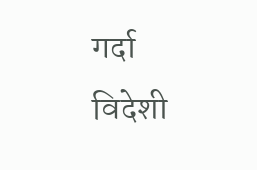गर्दा विदेशी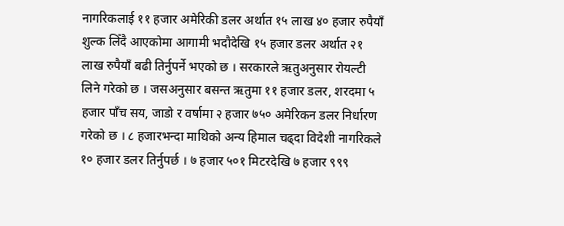नागरिकलाई ११ हजार अमेरिकी डलर अर्थात १५ लाख ४० हजार रुपैयाँ शुल्क लिँदै आएकोमा आगामी भदौदेखि १५ हजार डलर अर्थात २१ लाख रुपैयाँ बढी तिर्नुपर्ने भएको छ । सरकारले ऋतुअनुसार रोयल्टी लिने गरेको छ । जसअनुसार बसन्त ऋतुमा ११ हजार डलर, शरदमा ५ हजार पाँच सय, जाडो र वर्षामा २ हजार ७५० अमेरिकन डलर निर्धारण गरेको छ । ८ हजारभन्दा माथिको अन्य हिमाल चढ्दा विदेशी नागरिकले १० हजार डलर तिर्नुपर्छ । ७ हजार ५०१ मिटरदेखि ७ हजार ९९९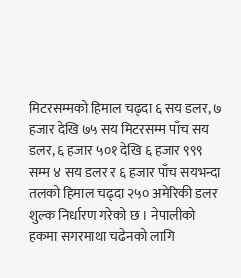मिटरसम्मको हिमाल चढ्दा ६ सय डलर, ७ हजार देखि ७५ सय मिटरसम्म पाँच सय डलर, ६ हजार ५०१ देखि ६ हजार ९९९ सम्म ४ सय डलर र ६ हजार पाँच सयभन्दा तलको हिमाल चढ्दा २५० अमेरिकी डलर शुल्क निर्धारण गरेको छ । नेपालीको हकमा सगरमाथा चढेनको लागि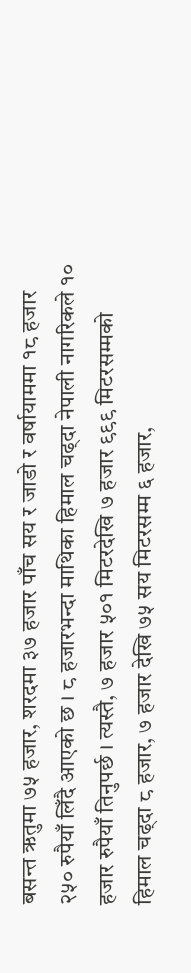बसन्त ऋतुमा ७५ हजार, शरदमा ३७ हजार पाँच सय र जाडो र वर्षायाममा १८ हजार २५० रुपैयाँ लिँदै आएको छ । ८ हजारभन्दा माथिका हिमाल चढ्दा नेपाली नागरिकले १० हजार रुपैयाँ तिनुपर्छ । त्यस्तै, ७ हजार ५०१ मिटरदेखि ७ हजार ९९९ मिटरसम्मको हिमाल चढ्दा ८ हजार, ७ हजार देखि ७५ सय मिटरसम्म ६ हजार,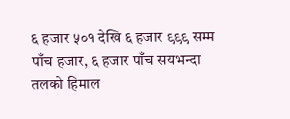६ हजार ५०१ देखि ६ हजार ९९९ सम्म पाँच हजार, ६ हजार पाँच सयभन्दा तलको हिमाल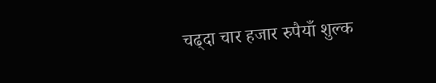चढ्दा चार हजार रुपैयाँ शुल्क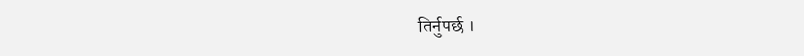तिर्नुपर्छ ।